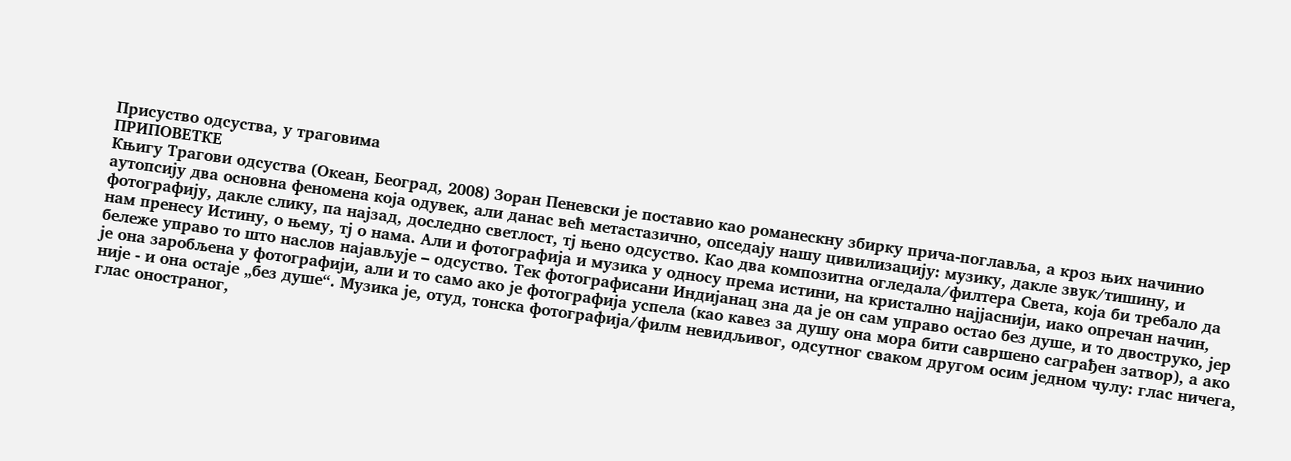Присуство одсуства, у траговима
ПРИПОВЕТКЕ
Књигу Трагови одсуства (Океан, Београд, 2008) Зоран Пеневски је поставио као романескну збирку прича-поглавља, а кроз њих начинио аутопсију два основна феномена која одувек, али данас већ метастазично, опседају нашу цивилизацију: музику, дакле звук/тишину, и фотографију, дакле слику, па најзад, доследно светлост, тј њено одсуство. Као два композитна огледала/филтера Света, која би требало да нам пренесу Истину, о њему, тј о нама. Али и фотографија и музика у односу према истини, на кристално најјаснији, иако опречан начин, бележе управо то што наслов најављује – одсуство. Тек фотографисани Индијанац зна да је он сам управо остао без душе, и то двоструко, јер је она заробљена у фотографији, али и то само ако је фотографија успела (као кавез за душу она мора бити савршено саграђен затвор), а ако није - и она остаје „без душе“. Музика је, отуд, тонска фотографија/филм невидљивог, одсутног сваком другом осим једном чулу: глас ничега, глас оностраног,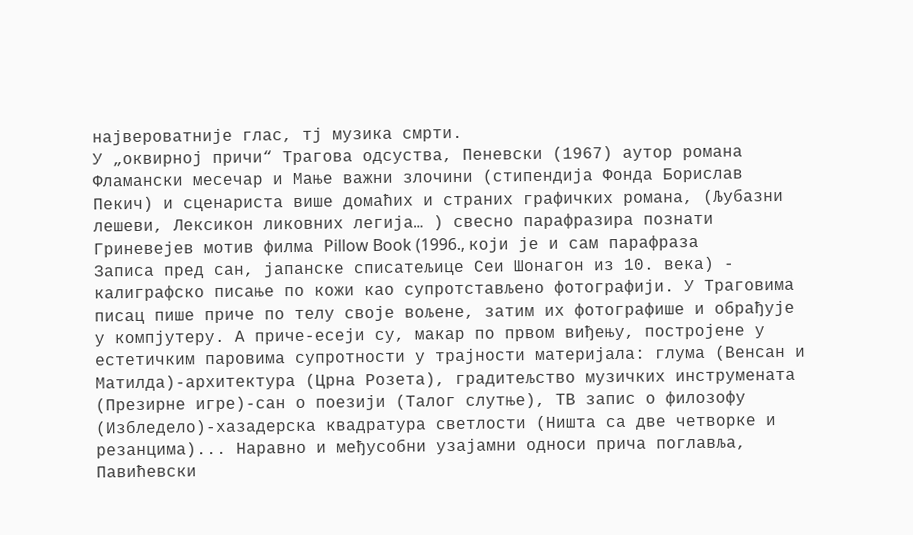највероватније глас, тј музика смрти.
У „оквирној причи“ Трагова одсуства, Пеневски (1967) аутор романа Фламански месечар и Мање важни злочини (стипендија Фонда Борислав Пекич) и сценариста више домаћих и страних графичких романа, (Љубазни лешеви, Лексикон ликовних легија… ) свесно парафразира познати Гриневејев мотив филма Pillow Book (1996., који је и сам парафраза Записа пред сан, јапанске списатељице Сеи Шонагон из 10. века) - калиграфско писање по кожи као супротстављено фотографији. У Траговима писац пише приче по телу своје вољене, затим их фотографише и обрађује у компјутеру. А приче-есеји су, макар по првом виђењу, постројене у естетичким паровима супротности у трајности материјала: глума (Венсан и Матилда)-архитектура (Црна Розета), градитељство музичких инструмената (Презирне игре)-сан о поезији (Талог слутње), ТВ запис о филозофу (Избледело)-хазадерска квадратура светлости (Ништа са две четворке и резанцима)... Наравно и међусобни узајамни односи прича поглавља, Павићевски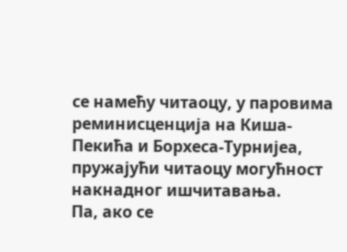се намећу читаоцу, у паровима реминисценција на Киша-Пекића и Борхеса-Турнијеа, пружајући читаоцу могућност накнадног ишчитавања.
Па, ако се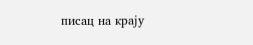писац на крају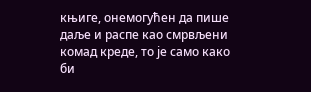књиге, онемогућен да пише даље и распе као смрвљени комад креде, то је само како би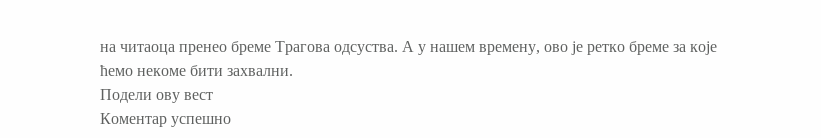на читаоца пренео бреме Трагова одсуства. А у нашем времену, ово је ретко бреме за које ћемо некоме бити захвални.
Подели ову вест
Комeнтар успeшно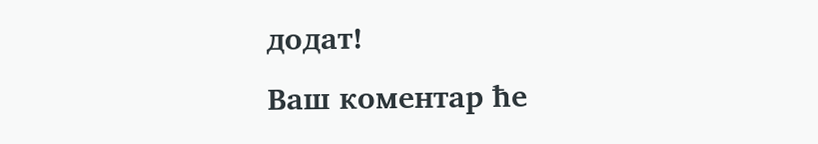додат!
Ваш комeнтар ћe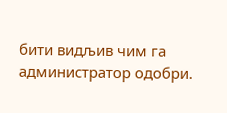бити видљив чим га администратор одобри.